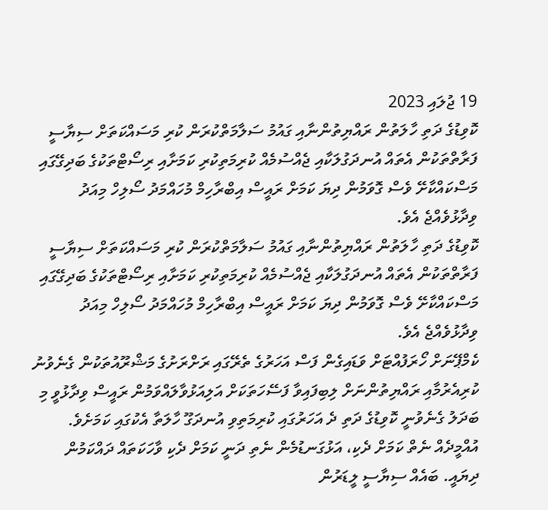19 ޖުލައި 2023
ކޮވިޑުގެ ދަތި ހާލަތުން ރައްޔިތުންނާއި ގައުމު ސަލާމަތްކުރަން ކުރި މަސައްކަތަށް ސިޔާސީ ފަރާތްތަކުން އެތައް އުނދަގުލަކާއި ޖެއްސުމެއް ކުރިމަތިކުރި ކަމަށާއި ރިސޯޓްތަކުގެ ބަދިގޭގައި މަސްކައްކާށޭ ވެސް ގޮވަމުން ދިޔަ ކަމަށް ރައީސް އިބްރާހިމް މުހައްމަދު ސޯލިހް މިއަދު ވިދާޅުވެއްޖެ އެވެ.
ކޮވިޑުގެ ދަތި ހާލަތުން ރައްޔިތުންނާއި ގައުމު ސަލާމަތްކުރަން ކުރި މަސައްކަތަށް ސިޔާސީ ފަރާތްތަކުން އެތައް އުނދަގުލަކާއި ޖެއްސުމެއް ކުރިމަތިކުރި ކަމަށާއި ރިސޯޓްތަކުގެ ބަދިގޭގައި މަސްކައްކާށޭ ވެސް ގޮވަމުން ދިޔަ ކަމަށް ރައީސް އިބްރާހިމް މުހައްމަދު ސޯލިހް މިއަދު ވިދާޅުވެއްޖެ އެވެ.
ކެމްޕޭނަށް ހޯރަފުއްޓަށް ވަޑައިގެން ފަސް އަހަރުގެ ތެރޭގައި ރަށްރަށުގެ މަޝްރޫއުތަކުން ގެނެވުނު ކުރިއެރުމާއި ރައްޔިތުންނަށް ލިބިފައިވާ ފަސޭހަތަކަށް އަލިއަޅުވާލައްވަމުން ރައީސް ވިދާޅުވީ މި ބަދަލު ގެނެވުނީ ކޮވިޑުގެ ދަތި ދެ އަހަރުގައި ކުރިމަތިވި އުނދަގޫ ހާލަތާ އެކުގައި ކަމަށެވެ.
އުއްމީދެއް ނެތް ކަމަށް ދެކި، އަޅުގަނޑުމެން ނެތި ދަނީ ކަމަށް ދެކި ވާހަކަތައް ދައްކަމުން ދިޔައީ. ބައެއް ސިޔާސީ ލީޑަރުން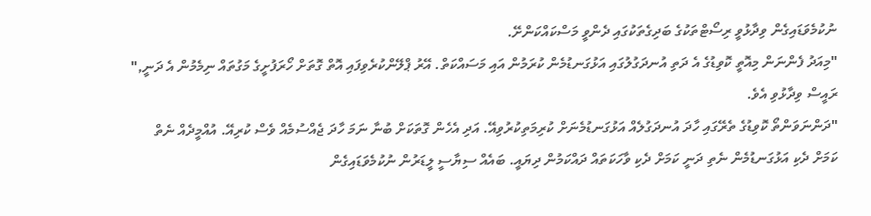ނުކުމެވަޑައިގެން ވިދާޅުވީ ރިސޯޓްތަކުގެ ބަދިގެތަކުގައި ދެންވީ މަސްކައްކަންށޭ.
"މިއަދު ފެންނަން މިއޮތީ ކޮވިޑުގެ އެ ދަތި އުނދަގުލުގައި އަޅުގަނޑުމެން ކުރަމުން އައި މަސައްކަތް. އޭރު ޕްލޭންކުރެވިފައި އޮތް ގޮތަށް ހޯރަފުށީގެ މަގުތައް ނިމެމުން އެ ދަނީ," ރައީސް ވިދާޅުވި އެވެ.
"ދަންނަވަންތޯ ކޮވިޑުގެ ތެރޭގައި ހާދަ އުނދަގުލެއް އަޅުގަނޑުމެނަށް ކުރިމަތިކުރުވިއޭ. އަދި އެހެން ގޮތަކަށް ބުނާ ނަމަ ހާދަ ޖެއްސުމެއް ވެސް ކުރިއޭ. އުއްމީދެއް ނެތް ކަމަށް ދެކި އަޅުގަނޑުމެން ނެތި ދަނީ ކަމަށް ދެކި ވާހަކަތައް ދައްކަމުން ދިޔައީ. ބައެއް ސިޔާސީ ލީޑަރުން ނުކުމެވަޑައިގެން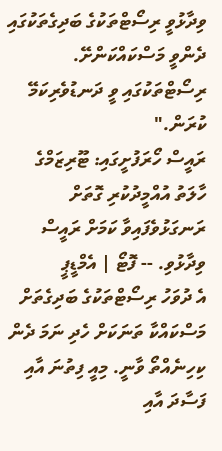ވިދާޅުވީ ރިސޯޓްތަކުގެ ބަދިގެތަކުގައި ދެންވީ މަސްކައްކަންށޭ. ރިސޯޓްތަކުގައި ވީ ދަނޑުވެރިކަމޭ ކުރަން."
ރައީސް ހޯރަފުށީގައި: ޓޫރިޒަމްގެ ހާލަތު އުއްމީދުކުރި ގޮތަށް ރަނގަޅުވެފައިވާ ކަމަށް ރައީސް ވިދާޅުވި. -- ފޮޓޯ | އެމްޑީޕީ
އެ ދުވަހު ރިސޯޓްތަކުގެ ބަދިގެތަށް މަސްކައްކާ ތަނަކަށް ހެދި ނަމަ ދެން ކިހިނެއްތޯ ވާނީ. މިއީ ފިތުނަ އާއި ފަސާދަ އާއި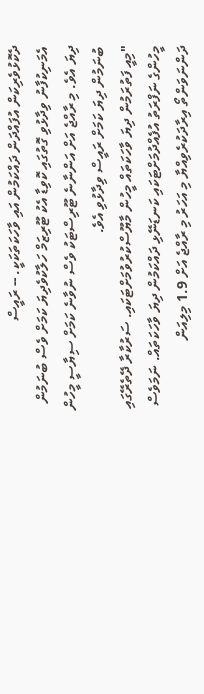ދެކޮޅުވެރިކަން އުފައްދަން ދައްކަމުން އައި ވާހަކަތަކަކީ. -- ރައީސް
އެމަނިކުފާނު ވިދާޅުވި ގޮތުގައި ކޮވިޑާ އެކު ޓޫރިޒަމް ހަލާކުވެދިޔަ ކަމަށް ވެސް ބުނަމުން ދިޔަ އެވެ. މި ރާއްޖެ އަށް އަންނާނެ ޓޫރިސްޓަކު ވެސް ނުވާނެ ކަމަށް ސިޔާސީ މީހުން ބުނަމުން ދިޔަ ކަމަށް ރައީސް ވިދާޅުވި އެވެ.
"މިއީ ފަތުރަމުން ދިޔަ ވާހަކަތައް މީހުން މާޔޫސްކުރުވުމަށްޓަކައި. ސަރުކާރާ ދޭތެރޭގައި މީހުންގެ ނަފްރަތު އުފެއްދުމަށްޓަކައި ކަނޑަނޭޅި ދައްކަމުން ދިޔަ ވާހަކަތައް. ނަމަވެސް ދަންނަވަންތޯ އިރާދަކުރެވިއްޔާ މި އަހަރު މި ރާއްޖެ އަށް 1.9 މިލިއަން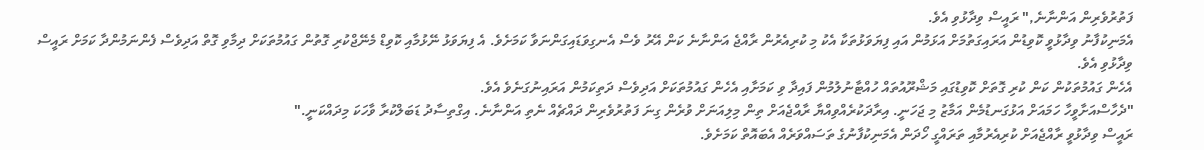ފަތުރުވެރިން އަންނާނެ," ރައީސް ވިދާޅުވި އެވެ.
އެމަނިކުފާނު ވިދާޅުވީ ކޮވިޑުން އަރައިގަތުމަށް އަޅަމުން އައި ފިޔަވަޅުތަކާ އެކު މި ކުރިއެރުން ރާއްޖެ އަންނާނެ ކަން އޭރު ވެސް އެނގިވަޑައިގަންނަވާ ކަމަށެވެ. އެ ފިޔަވަޅު ނޭޅުމާއި ކޮވިޑް މެނޭޖްކުރި ގޮތުން ގައުމުތަކަށް ދިމާވި ގޮތް އަދިވެސް ފެންނަމުންދާ ކަމަށް ރައީސް ވިދާޅުވި އެވެ.
އެހެން ގައުމުތަކުން ކަން ކުރި ގޮތަށް ކޮވިޑުގައި މަޝްރޫއުތައް ހުއްޓާނުލުމުން ފައިދާ ވި ކަމަށާއި އެހެން ގައުމުތަކަށް އަދިވެސް ދަތިކަމުން އަރައިނުގަނެވެ އެވެ.
"ދެހާސްއަށާވީހާ ހަމައަށް އަޅުގަނޑުމެން އަމާޒު މި ޖަހަނީ. އިރާދަކުރެއްވިއްޔާ ރާއްޖެއަށް ތިން މިލިއަނަށް ވުރެން ގިނަ ފަތުރުވެރިން ދައްޗެއް ނެތި އަންނާނެ. އިގްތިސާދު ޑަބަލްކުރާ ވާހަކަ މިދައްކަނީ."
ރައީސް ވިދާޅުވީ ރާއްޖެއަށް ކުރިއެރުމާއި ތަރައްގީ ހޯދަން އެމަނިކުފާނުގެ ތަސައްވަރެއް އެބައޮތް ކަމަށެވެ.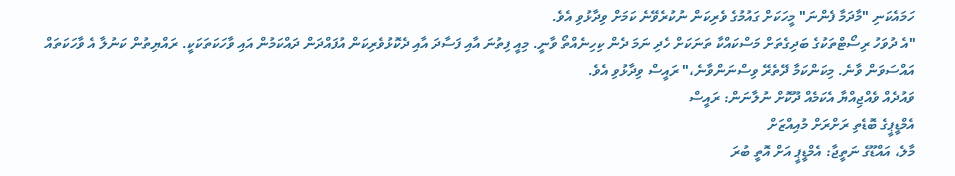ހަމައެކަނި "މާދަމާ ފެންނަ" މީހަކަށް ގައުމުގެ ވެރިކަން ނުކުރެވޭނެ ކަމަށް ވިދާޅުވި އެވެ.
"އެ ދުވަހު ރިސޯޓްތަކުގެ ބަދިގެތަށް މަސްކައްކާ ތަނަކަށް ހެދި ނަމަ ދެން ކިހިނެއްތޯ ވާނީ. މިއީ ފިތުނަ އާއި ފަސާދަ އާއި ދެކޮޅުވެރިކަން އުފައްދަން ދައްކަމުން އައި ވާހަކަތަކަކީ. ރައްޔިތުން ކަނުލާ އެ ވާހަކަތައް އައްސަވަން ވާނެ. މިކަންކަމާ ދޭތެރޭ ވިސްނަންވާނެ،" ރައީސް ވިދާޅުވި އެވެ.
ވައުދެއް ވެއްޖިއްޔާ އެކަމެއް ދޫކޮށް ނުލާނަން: ރައީސް
އެމްޑީޕީގެ ބޮޑެތި ރަށްރަށް މުއިއްޒަށް
މާލެ، އައްޑޫގެ ނަތީޖާ: އެމްޑީޕީ އަށް އޮތީ ބުރަ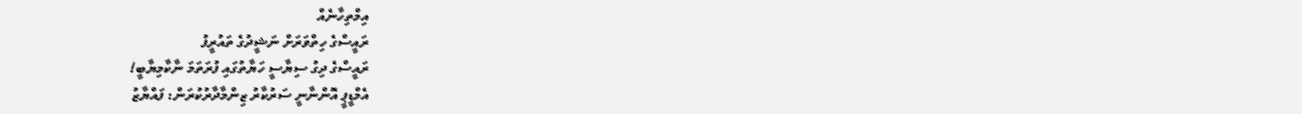އިމްތިހާނެއް
ރައީސްގެ ހިތްވަރަށް ނަޝީދުގެ ތައުރީފު
ރައީސްގެ ދިގު ސިޔާސީ ހަޔާތުގައި ފުރަތަމަ ނާކާމިޔާބީ!
އެމްޑީޕީ އޮންނާނީ ސަރުކާރު ޒިންމާދާރުކުރަން: ފައްޔާޒު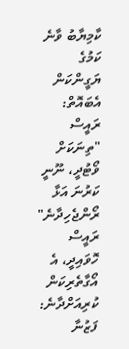ކާމިޔާބު ވާނެ ކަމުގެ ޔަގީންކަން އެބައޮތް: ރައީސް
"ތިނަކަށް ވޯޓުދީ، ނޫނީ ކަރުނަ އަޅާ ރޯންޖެހިދާނެ"
ރައީސް ހޮވައިދީ، އެ އޯގާތެރިކަން ކުރިއަށްދާނެ: ފަޒުނާ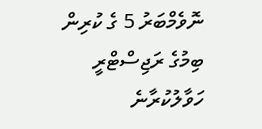ނޮވެމްބަރު 5 ގެ ކުރިން ބިމުގެ ރަޖިސްޓްރީ ހަވާލުކުރާނެ